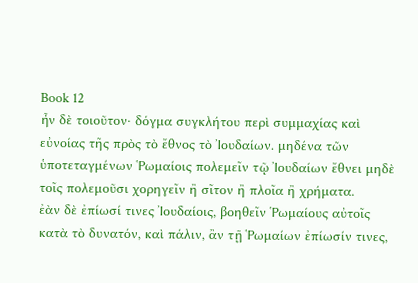Book 12
ἦν δὲ τοιοῦτον· δόγμα συγκλήτου περὶ συμμαχίας καὶ εὐνοίας τῆς πρὸς τὸ ἔθνος τὸ Ἰουδαίων. μηδένα τῶν ὑποτεταγμένων Ῥωμαίοις πολεμεῖν τῷ Ἰουδαίων ἔθνει μηδὲ τοῖς πολεμοῦσι χορηγεῖν ἢ σῖτον ἢ πλοῖα ἢ χρήματα.
ἐὰν δὲ ἐπίωσί τινες Ἰουδαίοις, βοηθεῖν Ῥωμαίους αὐτοῖς κατὰ τὸ δυνατόν, καὶ πάλιν, ἂν τῇ Ῥωμαίων ἐπίωσίν τινες,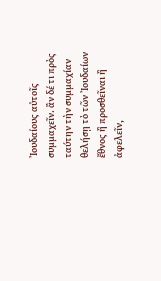Ἰουδαίους αὐτοῖς συμμαχεῖν. ἂν δέ τι πρὸς ταύτην τὴν συμμαχίαν θελήσῃ τὸ τῶν Ἰουδαίων ἔθνος ἢ προσθεῖναι ἢ ἀφελεῖν,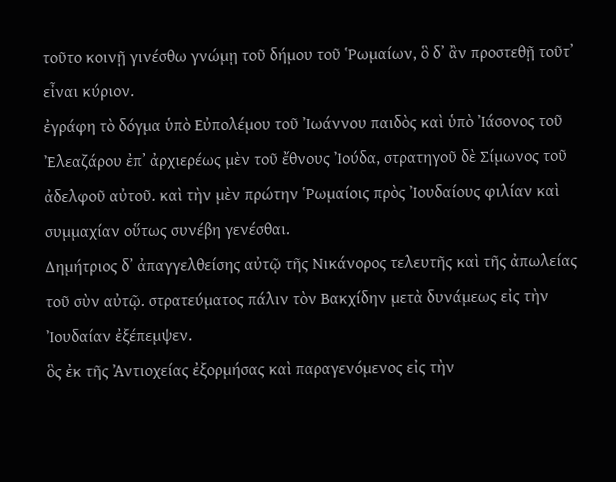τοῦτο κοινῇ γινέσθω γνώμῃ τοῦ δήμου τοῦ Ῥωμαίων, ὃ δʼ ἂν προστεθῇ τοῦτʼ εἶναι κύριον.
ἐγράφη τὸ δόγμα ὑπὸ Εὐπολέμου τοῦ Ἰωάννου παιδὸς καὶ ὑπὸ Ἰάσονος τοῦ Ἐλεαζάρου ἐπʼ ἀρχιερέως μὲν τοῦ ἔθνους Ἰούδα, στρατηγοῦ δὲ Σίμωνος τοῦ ἀδελφοῦ αὐτοῦ. καὶ τὴν μὲν πρώτην Ῥωμαίοις πρὸς Ἰουδαίους φιλίαν καὶ συμμαχίαν οὕτως συνέβη γενέσθαι.
Δημήτριος δʼ ἀπαγγελθείσης αὐτῷ τῆς Νικάνορος τελευτῆς καὶ τῆς ἀπωλείας τοῦ σὺν αὐτῷ. στρατεύματος πάλιν τὸν Βακχίδην μετὰ δυνάμεως εἰς τὴν Ἰουδαίαν ἐξέπεμψεν.
ὃς ἐκ τῆς Ἀντιοχείας ἐξορμήσας καὶ παραγενόμενος εἰς τὴν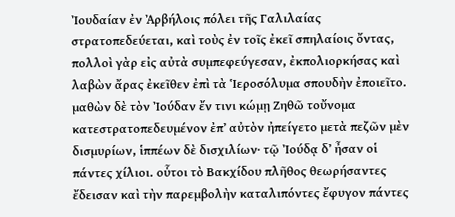Ἰουδαίαν ἐν Ἀρβήλοις πόλει τῆς Γαλιλαίας στρατοπεδεύεται, καὶ τοὺς ἐν τοῖς ἐκεῖ σπηλαίοις ὄντας, πολλοὶ γὰρ εἰς αὐτὰ συμπεφεύγεσαν, ἐκπολιορκήσας καὶ λαβὼν ἄρας ἐκεῖθεν ἐπὶ τὰ Ἱεροσόλυμα σπουδὴν ἐποιεῖτο.
μαθὼν δὲ τὸν Ἰούδαν ἔν τινι κώμῃ Ζηθῶ τοὔνομα κατεστρατοπεδευμένον ἐπʼ αὐτὸν ἠπείγετο μετὰ πεζῶν μὲν δισμυρίων, ἱππέων δὲ δισχιλίων· τῷ Ἰούδᾳ δʼ ἦσαν οἱ πάντες χίλιοι. οὗτοι τὸ Βακχίδου πλῆθος θεωρήσαντες ἔδεισαν καὶ τὴν παρεμβολὴν καταλιπόντες ἔφυγον πάντες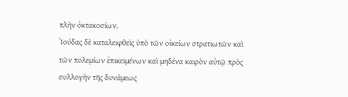πλὴν ὀκτακοσίων.
Ἰούδας δὲ καταλειφθεὶς ὑπὸ τῶν οἰκείων στρατιωτῶν καὶ τῶν πολεμίων ἐπικειμένων καὶ μηδένα καιρὸν αὐτῷ πρὸς συλλογὴν τῆς δυνάμεως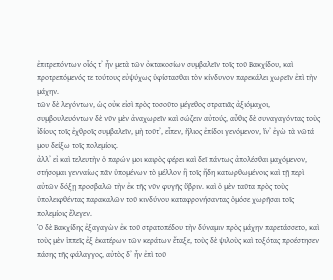ἐπιτρεπόντων οἷός τʼ ἦν μετὰ τῶν ὀκτακοσίων συμβαλεῖν τοῖς τοῦ Βακχίδου, καὶ προτρεπόμενός τε τούτους εὐψύχως ὑφίστασθαι τὸν κίνδυνον παρεκάλει χωρεῖν ἐπὶ τὴν μάχην.
τῶν δὲ λεγόντων, ὡς οὐκ εἰσὶ πρὸς τοσοῦτο μέγεθος στρατιᾶς ἀξιόμαχοι, συμβουλευόντων δὲ νῦν μὲν ἀναχωρεῖν καὶ σώζειν αὐτούς, αὖθις δὲ συναγαγόντας τοὺς ἰδίους τοῖς ἐχθροῖς συμβαλεῖν, μὴ τοῦτʼ, εἶπεν, ἥλιος ἐπίδοι γενόμενον, ἵνʼ ἐγὼ τὰ νῶτά μου δείξω τοῖς πολεμίοις.
ἀλλʼ εἰ καὶ τελευτὴν ὁ παρών μοι καιρὸς φέρει καὶ δεῖ πάντως ἀπολέσθαι μαχόμενον, στήσομαι γενναίως πᾶν ὑπομένων τὸ μέλλον ἢ τοῖς ἤδη κατωρθωμένοις καὶ τῇ περὶ αὐτῶν δόξῃ προσβαλῶ τὴν ἐκ τῆς νῦν φυγῆς ὕβριν. καὶ ὁ μὲν ταῦτα πρὸς τοὺς ὑπολειφθέντας παρακαλῶν τοῦ κινδύνου καταφρονήσαντας ὁμόσε χωρῆσαι τοῖς πολεμίοις ἔλεγεν.
Ὁ δὲ Βακχίδης ἐξαγαγὼν ἐκ τοῦ στρατοπέδου τὴν δύναμιν πρὸς μάχην παρετάσσετο, καὶ τοὺς μὲν ἱππεῖς ἐξ ἑκατέρων τῶν κεράτων ἔταξε, τοὺς δὲ ψιλοὺς καὶ τοξότας προέστησεν πάσης τῆς φάλαγγος, αὐτὸς δʼ ἦν ἐπὶ τοῦ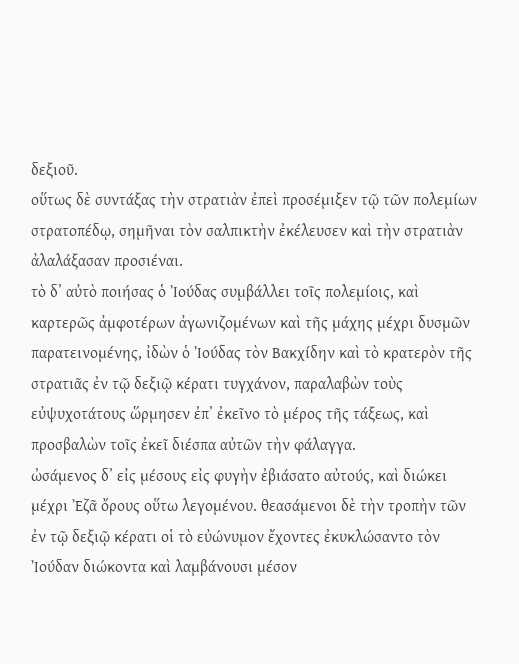δεξιοῦ.
οὕτως δὲ συντάξας τὴν στρατιὰν ἐπεὶ προσέμιξεν τῷ τῶν πολεμίων στρατοπέδῳ, σημῆναι τὸν σαλπικτὴν ἐκέλευσεν καὶ τὴν στρατιὰν ἀλαλάξασαν προσιέναι.
τὸ δʼ αὐτὸ ποιήσας ὁ Ἰούδας συμβάλλει τοῖς πολεμίοις, καὶ καρτερῶς ἀμφοτέρων ἀγωνιζομένων καὶ τῆς μάχης μέχρι δυσμῶν παρατεινομένης, ἰδὼν ὁ Ἰούδας τὸν Βακχίδην καὶ τὸ κρατερὸν τῆς στρατιᾶς ἐν τῷ δεξιῷ κέρατι τυγχάνον, παραλαβὼν τοὺς εὐψυχοτάτους ὥρμησεν ἐπʼ ἐκεῖνο τὸ μέρος τῆς τάξεως, καὶ προσβαλὼν τοῖς ἐκεῖ διέσπα αὐτῶν τὴν φάλαγγα.
ὠσάμενος δʼ εἰς μέσους εἰς φυγὴν ἐβιάσατο αὐτούς, καὶ διώκει μέχρι Ἐζᾶ ὄρους οὕτω λεγομένου. θεασάμενοι δὲ τὴν τροπὴν τῶν ἐν τῷ δεξιῷ κέρατι οἱ τὸ εὐώνυμον ἔχοντες ἐκυκλώσαντο τὸν Ἰούδαν διώκοντα καὶ λαμβάνουσι μέσον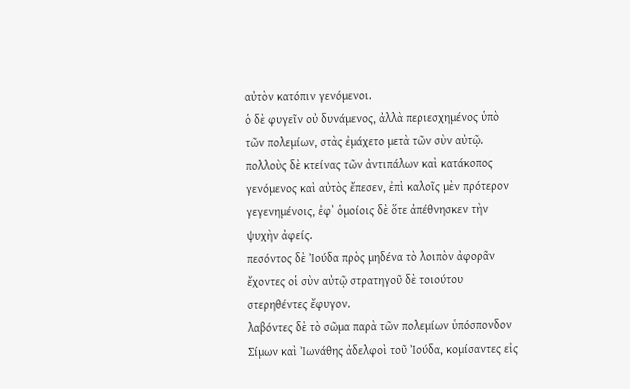αὐτὸν κατόπιν γενόμενοι.
ὁ δὲ φυγεῖν οὐ δυνάμενος, ἀλλὰ περιεσχημένος ὑπὸ τῶν πολεμίων, στὰς ἐμάχετο μετὰ τῶν σὺν αὐτῷ. πολλοὺς δὲ κτείνας τῶν ἀντιπάλων καὶ κατάκοπος γενόμενος καὶ αὐτὸς ἔπεσεν, ἐπὶ καλοῖς μὲν πρότερον γεγενημένοις, ἐφʼ ὁμοίοις δὲ ὅτε ἀπέθνησκεν τὴν ψυχὴν ἀφείς.
πεσόντος δὲ Ἰούδα πρὸς μηδένα τὸ λοιπὸν ἀφορᾶν ἔχοντες οἱ σὺν αὐτῷ στρατηγοῦ δὲ τοιούτου στερηθέντες ἔφυγον.
λαβόντες δὲ τὸ σῶμα παρὰ τῶν πολεμίων ὑπόσπονδον Σίμων καὶ Ἰωνάθης ἀδελφοὶ τοῦ Ἰούδα, κομίσαντες εἰς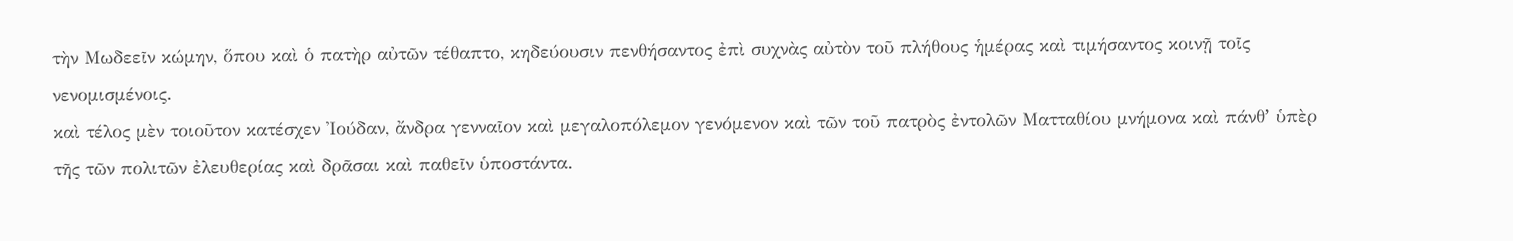τὴν Μωδεεῖν κώμην, ὅπου καὶ ὁ πατὴρ αὐτῶν τέθαπτο, κηδεύουσιν πενθήσαντος ἐπὶ συχνὰς αὐτὸν τοῦ πλήθους ἡμέρας καὶ τιμήσαντος κοινῇ τοῖς νενομισμένοις.
καὶ τέλος μὲν τοιοῦτον κατέσχεν Ἰούδαν, ἄνδρα γενναῖον καὶ μεγαλοπόλεμον γενόμενον καὶ τῶν τοῦ πατρὸς ἐντολῶν Ματταθίου μνήμονα καὶ πάνθʼ ὑπὲρ τῆς τῶν πολιτῶν ἐλευθερίας καὶ δρᾶσαι καὶ παθεῖν ὑποστάντα.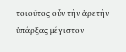τοιοῦτος οὖν τὴν ἀρετὴν ὑπάρξας μέγιστον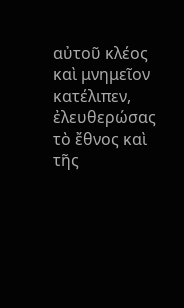αὐτοῦ κλέος καὶ μνημεῖον κατέλιπεν, ἐλευθερώσας τὸ ἔθνος καὶ τῆς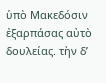ὑπὸ Μακεδόσιν ἐξαρπάσας αὐτὸ δουλείας. τὴν δʼ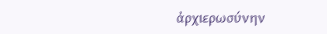ἀρχιερωσύνην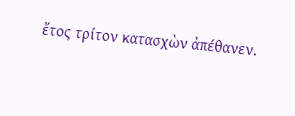ἔτος τρίτον κατασχὼν ἀπέθανεν.